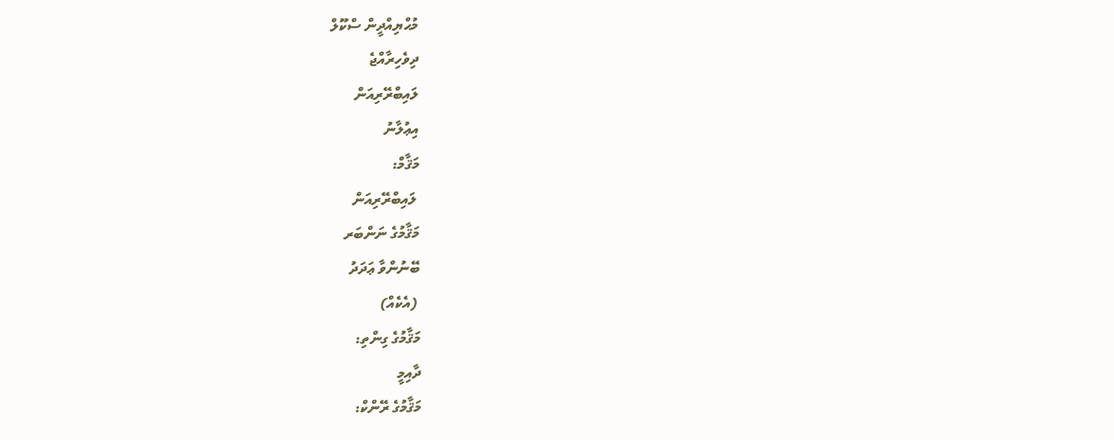މުޙްޔިއްދީން ސްކޫލް
ދިވެހިރާއްޖެ
ލައިބްރޭރިއަން
އިޢުލާނު
މަޤާމް:
 ލައިބްރޭރިއަން
މަޤާމުގެ ނަންބަރ
ބޭނުންވާ ޢަދަދު
 (އެކެއް)
މަޤާމުގެ ގިންތި:
ދާއިމީ
މަޤާމުގެ ރޭންކް: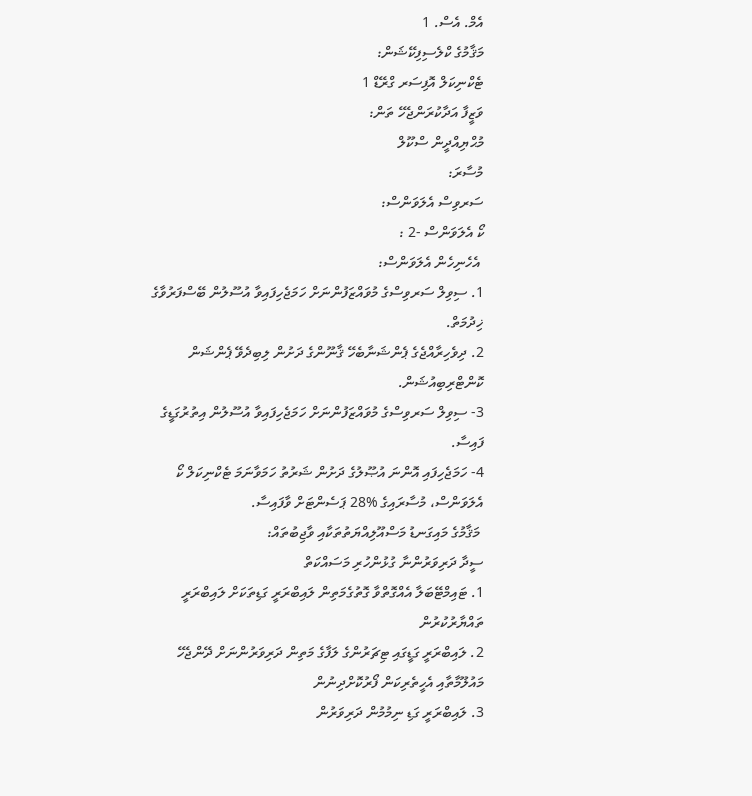އެމް. އެސް. 1
މަޤާމުގެ ކްލެސިފިކޭޝަން:
ޓެކްނިކަލް އޮފިސަރ ގްރޭޑް 1
ވަޒީފާ އަދާކުރަންޖެހޭ ތަން:
މުޙްޔިއްދީން ސްކޫލް
މުސާރަ:
ސަރވިސް އެލަވަންސް:
ކޯ އެލަވަންސް -2 :
 އެހެނިހެން އެލަވަންސް:
1. ސިވިލް ސަރވިސްގެ މުވައްޒަފުންނަށް ހަމަޖެހިފައިވާ އުސޫލުން ބޭސްފަރުވާގެ ޚިދުމަތް.
2. ދިވެހިރާއްޖެގެ ޕެންޝަނާބެހޭ ޤާނޫންގެ ދަށުން ލިބިދެވޭ ޕެންޝަން ކޮންޓްރިބިއުޝަން.
3- ސިވިލް ސަރވިސްގެ މުވައްޒަފުންނަށް ހަމަޖެހިފައިވާ އުސޫލުން އިތުރުގަޑީގެ ފައިސާ.
4- ހަމަޖެހިފައި އޮންނަ އުޞޫލުގެ ދަށުން ޝަރުތު ހަމަވާނަމަ ޓެކްނިކަލް ކޯ އެލަވަންސް، މުސާރައިގެ %28 ޕަސެންޓަށް ވާފައިސާ.
 މަޤާމުގެ މައިގަނޑު މަސްއޫލިއްޔަތުތަކާއި ވާޖިބުތައް:
ސީދާ ދަރިވަރުންނާ ގުޅުންހުރި މަސައްކަތް
1. ޓައިމްޓޭބަލާ އެއްގޮތްވާ ގޮތުގެމަތިން ލައިބްރަރީ ގަޑިތަކަށް ލައިބްރަރީ ތައްޔާރުކުރުން
2. ލައިބްރަރީ ގަޑީގައި ޓިޗަރުންގެ ލަފާގެ މަތިން ދަރިވަރުންނަށް ދޭންޖެހޭ މައުލޫމާތާއި އެހީތެރިކަން ފޯރުކޮށްދިނުން
3. ލައިބްރަރީ ގަޑި ނިމުމުން ދަރިވަރުން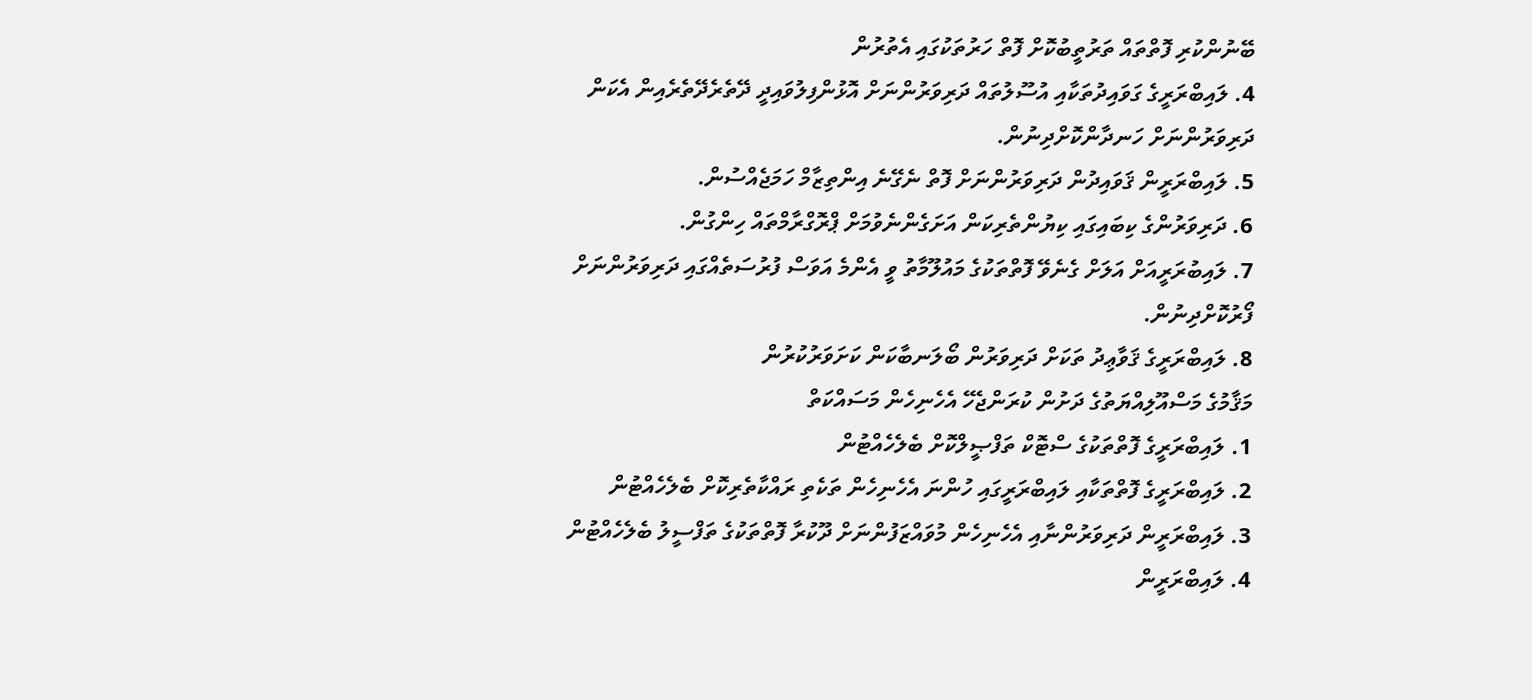ބޭނުންކުރި ފޮތްތައް ތަރުތީބުކޮށް ފޮތް ހަރުތަކުގައި އެތުރުން
4. ލައިބްރަރީގެ ގަވައިދުތަކާއި އުސޫލުތައް ދަރިވަރުންނަށް އޮޅުންފިލުވައިދީ ދޭތެރެދޭތެރެއިން އެކަން ދަރިވަރުންނަށް ހަނދާންކޮށްދިނުން.
5. ލައިބްރަރީން ޤަވައިދުން ދަރިވަރުންނަށް ފޮތް ނެގޭނެ އިންތިޒާމް ހަމަޖެއްސުން.
6. ދަރިވަރުންގެ ކިބައިގައި ކިޔުންތެރިކަން އަށަގެންނެވުމަށް ޕްރޮގްރާމްތައް ހިންގުން.
7. ލައިބުރަރީއަށް އަލަށް ގެނެވޭ ފޮތްތަކުގެ މައުލޫމާތު ވީ އެންމެ އަވަސް ފުރުސަތެއްގައި ދަރިވަރުންނަށް ފޯރުކޮށްދިނުން.
8. ލައިބްރަރީގެ ޤަވާޢިދު ތަކަށް ދަރިވަރުން ބޯލަނބާކަން ކަށަވަރުކުރުން
މަޤާމުގެ މަސްއޫލިއްޔަތުގެ ދަށުން ކުރަންޖެހޭ އެހެނިހެން މަސައްކަތް
1. ލައިބްރަރީގެ ފޮތްތަކުގެ ސްޓޮކް ތަފްޞީލްކޮށް ބެލެހެއްޓުން
2. ލައިބްރަރީގެ ފޮތްތަކާއި ލައިބްރަރީގައި ހުންނަ އެހެނިހެން ތަކެތި ރައްކާތެރިކޮށް ބެލެހެއްޓުން
3. ލައިބްރަރީން ދަރިވަރުންނާއި އެހެނިހެން މުވައްޒަފުންނަށް ދޫކުރާ ފޮތްތަކުގެ ތަފްސީލު ބެލެހެއްޓުން
4. ލައިބްރަރީން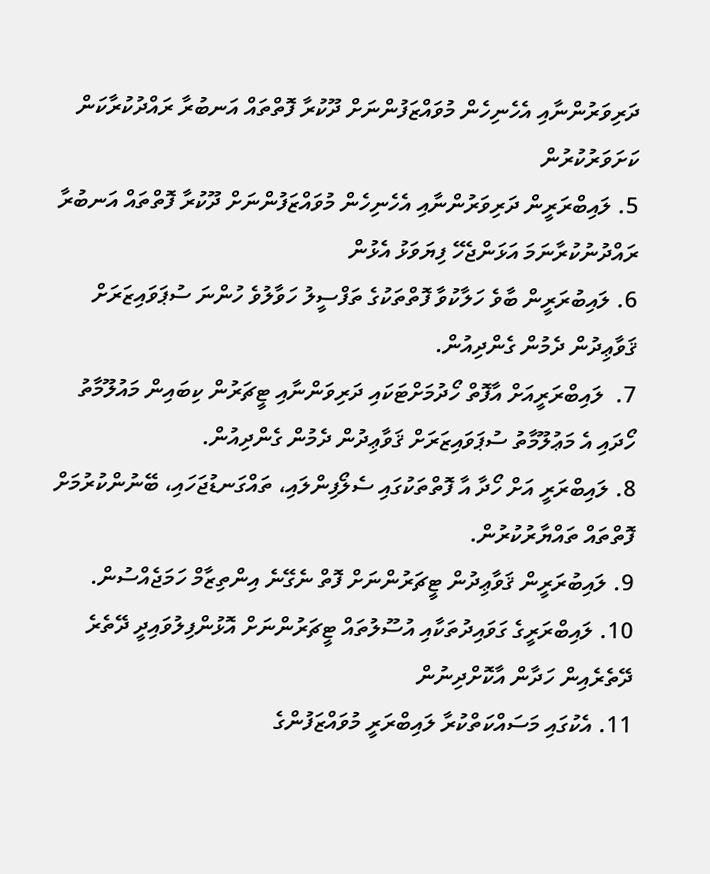ދަރިވަރުންނާއި އެހެނިހެން މުވައްޒަފުންނަށް ދޫކުރާ ފޮތްތައް އަނބުރާ ރައްދުކުރާކަން ކަށަވަރުކުރުން
5. ލައިބްރަރީން ދަރިވަރުންނާއި އެހެނިހެން މުވައްޒަފުންނަށް ދޫކުރާ ފޮތްތައް އަނބުރާ ރައްދުނުކުރާނަމަ އަޅަންޖެހޭ ފިޔަވަޅު އެޅުން
6. ލައިބުރަރީން ބާވެ ހަލާކުވާ ފޮތްތަކުގެ ތަފްސީލު ހަވާލުވެ ހުންނަ ސުޕަވައިޒަރަށް ޤަވާޢިދުން ދެމުން ގެންދިއުން.
7.  ލައިބްރަރީއަށް އާފޮތް ހޯދުމަށްޓަކައި ދަރިވަންނާއި ޓީޗަރުން ކިބައިން މައުލޫމާތު ހޯދައި އެ މަޢުލޫމާތު ސުޕަވައިޒަރަށް ޤަވާޢިދުން ދެމުން ގެންދިއުން.
8. ލައިބްރަރީ އަށް ހޯދާ އާ ފޮތްތަކުގައި ސެލޯފިންލައި، ތައްގަނޑުޖަހައި، ބޭނުންކުރުމަށް ފޮތްތައް ތައްޔާރުކުރުން.
9. ލައިބުރަރީން ޤަވާޢިދުން ޓީޗަރުންނަށް ފޮތް ނެގޭނެ އިންތިޒާމް ހަމަޖެއްސުން.
10. ލައިބްރަރީގެ ގަވައިދުތަކާއި އުސޫލުތައް ޓީޗަރުންނަށް އޮޅުންފިލުވައިދީ ދޭތެރެ ދޭތެރެއިން ހަދާން އާކޮށްދިނުން
11. އެކުގައި މަސައްކަތްކުރާ ލައިބްރަރީ މުވައްޒަފުންގެ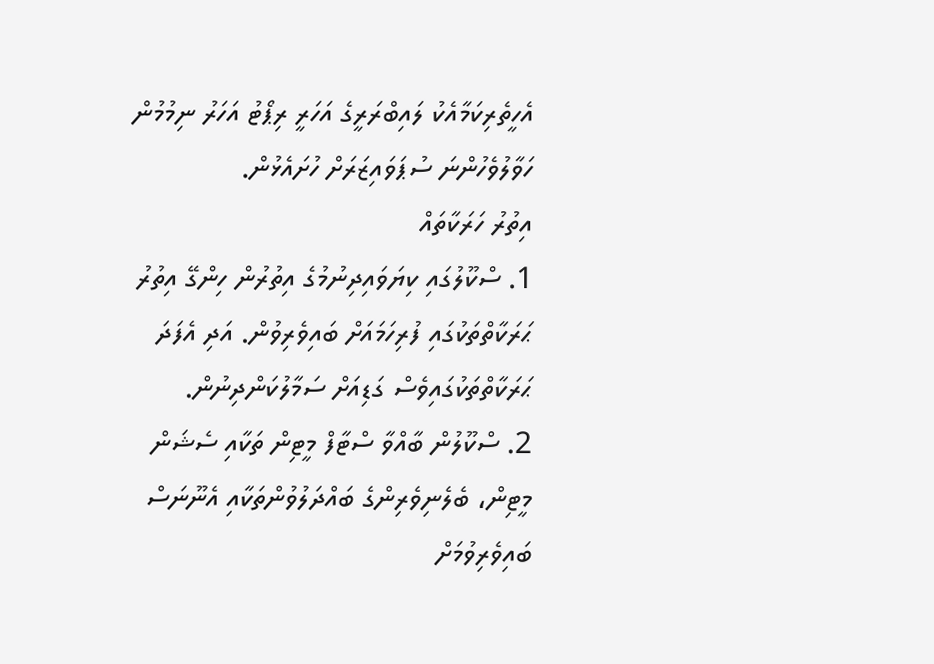އެހީތެރިކަމާއެކު ލައިބްރަރީގެ އަހަރީ ރިޕޯޓު އަހަރު ނިމުމުން ހަވާލުވެހުންނަ ސުޕަވައިޒަރަށް ހުށައެޅުން.
އިތުރު ހަރަކާތައް
1. ސްކޫލުގައި ކިޔަވައިދިނުމުގެ އިތުރުން ހިންގޭ އިތުރު ޙަރަކާތްތަކުގައި ފުރިހަމައަށް ބައިވެރިވުން. އަދި އެފަދަ ޙަރަކާތްތަކުގައިވެސް ގަޑިއަށް ސަމާލުކަންދިނުން.
2. ސްކޫލުން ބާއްވާ ސްޓާފް މީޓިން ތަކާއި ސެޝަން މީޓިން، ބެލެނިވެރިންގެ ބައްދަލުވުންތަކާއި އެނޫނަސް ބައިވެރިވުމަށް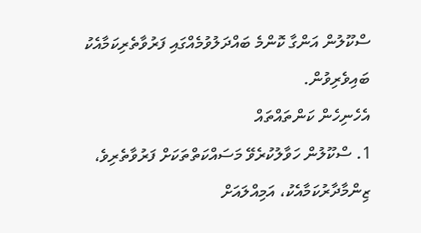ސްކޫލުން އަންގާ ކޮންމެ ބައްދަލުވުމެއްގައި ފަރުވާތެރިކަމާއެކު ބައިވެރިވުން.
އެހެނިހެން ކަންތައްތައް
1. ސްކޫލުން ހަވާލުކުރެވޭ މަސައްކަތްތަކަށް ފަރުވާތެރިވެ، ޒިންމާދާރުކަމާއެކު، އަމިއްލައަށް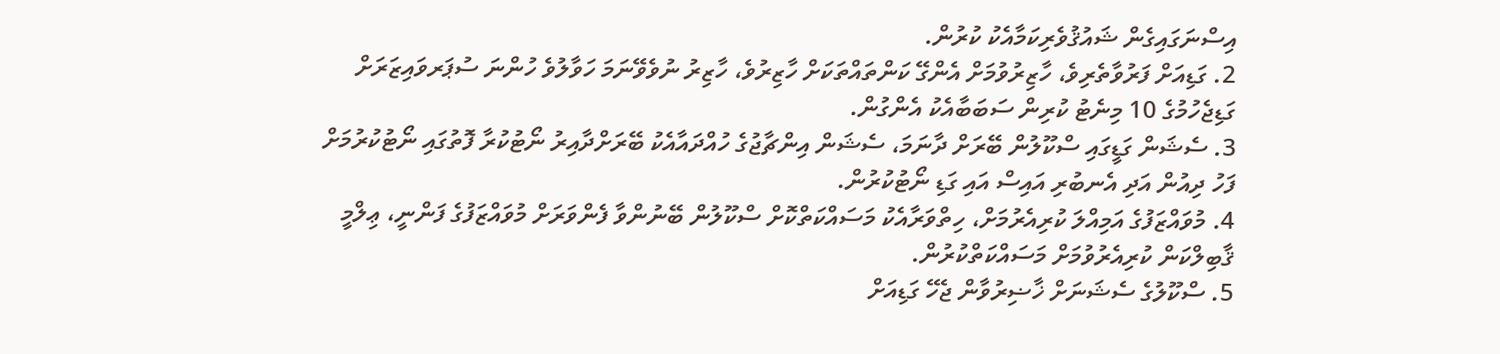އިސްނަގައިގެން ޝައުޤުވެރިކަމާއެކު ކުރުން.
2. ގަޑިއަށް ފަރުވާތެރިވެ، ހާޒިރުވުމަށް އެންގޭ ކަންތައްތަކަށް ހާޒިރުވެ، ހާޒިރު ނުވެވޭނަމަ ހަވާލުވެ ހުންނަ ސުޕަރވައިޒަރަށް ގަޑިޖެހުމުގެ 10 މިނެޓު ކުރިން ސަބަބާއެކު އެންގުން.
3. ސެޝަން ގަޑީގައި ސްކޫލުން ބޭރަށް ދާނަމަ، ސެޝަން އިންޗާޖުގެ ހުއްދައާއެކު ބޭރަށްދާއިރު ނޯޓުކުރާ ފޮތުގައި ނޯޓުކުރުމަށް ފަހު ދިއުން އަދި އެނބުރި އައިސް އައި ގަޑި ނޯޓުކުރުން.
4. މުވައްޒަފުގެ އަމިއްލަ ކުރިއެރުމަށް، ހިތްވަރާއެކު މަސައްކަތްކޮށް ސްކޫލުން ބޭނުންވާ ފެންވަރަށް މުވައްޒަފުގެ ފަންނީ، ޢިލްމީ ޤާބިލްކަން ކުރިއެރުވުމަށް މަސައްކަތްކުރުން.
5. ސްކޫލުގެ ސެޝަނަށް ޚާޟިރުވާން ޖެހޭ ގަޑިއަށް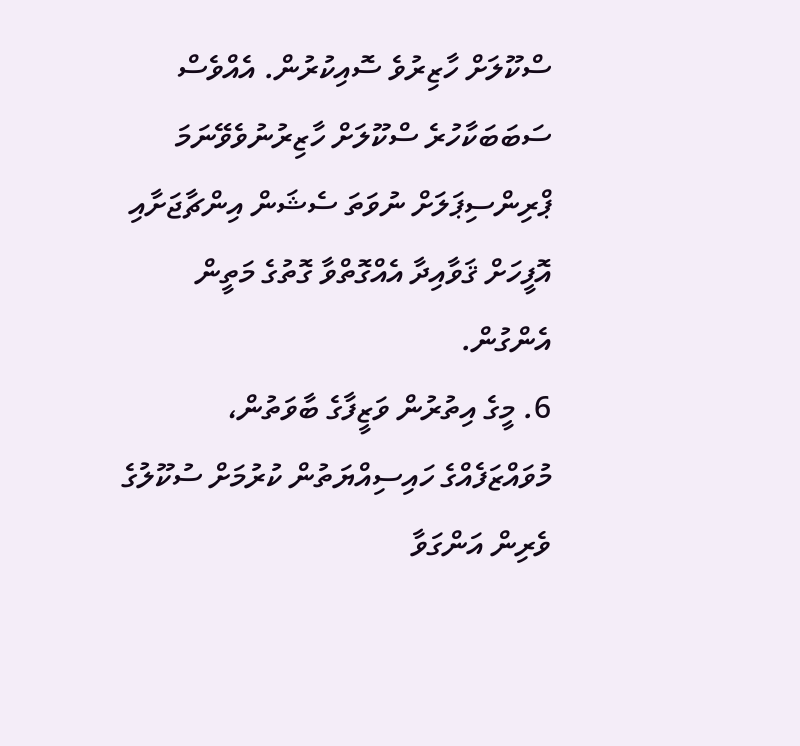ސްކޫލަށް ހާޒިރުވެ ސޮއިކުރުން. އެއްވެސް ސަބަބަކާހުރެ ސްކޫލަށް ހާޒިރުނުވެވޭނަމަ ޕްރިންސިޕަލަށް ނުވަތަ ސެޝަން އިންޗާޖަށާއި އޮފީހަށް ޤަވާއިދާ އެއްގޮތްވާ ގޮތުގެ މަތީން އެންގުން.
6. މީގެ އިތުރުން ވަޒީފާގެ ބާވަތުން، މުވައްޒަފެއްގެ ހައިސިއްޔަތުން ކުރުމަށް ސުކޫލުގެ ވެރިން އަންގަވާ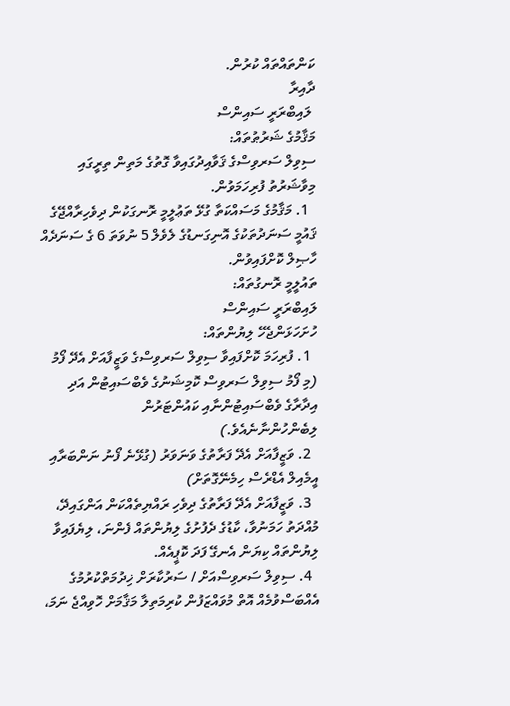ކަންތައްތައް ކުރުން.
ދާއިރާ
 ލައިބްރަރީ ސައިންސް
މަޤާމުގެ ޝަރުޠުތައް:
ސިވިލް ސަރވިސްގެ ޤަވާއިދުގައިވާ ގޮތުގެ މަތިން ތިރީގައި މިވާޝަރުތު ފުރިހަމަވުން.
  1. މަޤާމުގެ މަސައްކަތާ ގުޅޭ ތަޢުލީމީ ރޮނގަކުން ދިވެހިރާއްޖޭގެ ޤައުމީ ސަނަދުތަކުގެ އޮނިގަނޑުގެ ލެވެލް 5 ނުވަތަ 6 ގެ ސަނަދެއް ހާޞިލް ކޮށްފައިވުން.
ތައުލީމީ ރޮނގުތައް:
ލައިބްރަރީ ސައިންސް
ހުށަހަޅަންޖެހޭ ލިޔުންތައް:
  1. ފުރިހަމަ ކޮށްފައިވާ ސިވިލް ސަރވިސްގެ ވަޒީފާއަށް އެދޭ ފޯމު (މި ފޯމު ސިވިލް ސަރވިސް ކޮމިޝަނުގެ ވެބްސައިޓުން އަދި އިދާރާގެ ވެބްސައިޓުންނާއި ކައުންޓަރުން ލިބެންހުންނާނެއެވެ.)
  2. ވަޒީފާއަށް އެދޭ ފަރާތުގެ ވަނަވަރު (ގުޅޭނެ ފޯނު ނަންބަރާއި އީމެއިލް އެޑްރެސް ހިމެނޭގޮތަށް)
  3. ވަޒީފާއަށް އެދޭ ފަރާތުގެ ދިވެހި ރައްޔިތެއްކަން އަންގައިދޭ، މުއްދަތު ހަމަނުވާ، ކާޑުގެ ދެފުށުގެ ލިޔުންތައް ފެންނަ، ލިޔެފައިވާ ލިޔުންތައް ކިޔަން އެނގޭ ފަދަ ކޮޕީއެއް.
  4. ސިވިލް ސަރވިސްއަށް / ސަރުކާރަށް ޚިދުމަތްކުރުމުގެ އެއްބަސްވުމެއް އޮތް މުވައްޒަފުން ކުރިމަތިލާ މަޤާމަށް ހޮވިއްޖެ ނަމަ،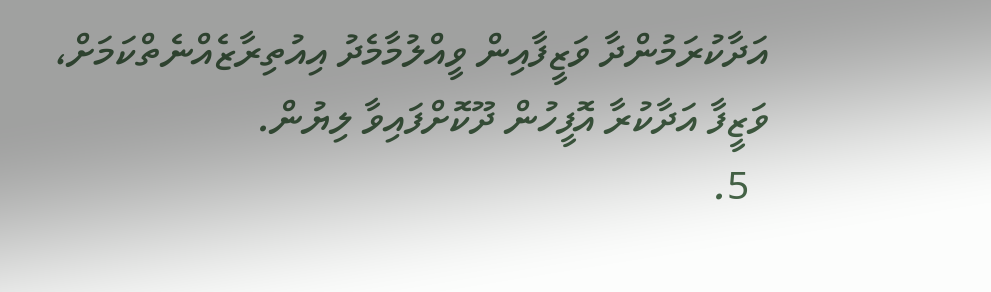އަދާކުރަމުންދާ ވަޒީފާއިން ވީއްލުމާމެދު އިއުތިރާޒެއްނެތްކަމަށް، ވަޒީފާ އަދާކުރާ އޮފީހުން ދޫކޮށްފައިވާ ލިޔުން.
  5.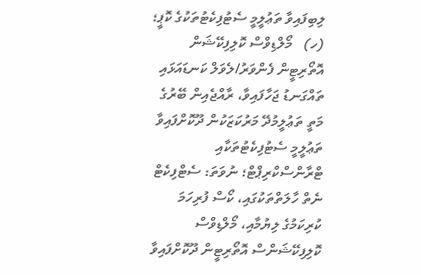ލިބިފައިވާ ތަޢުލީމީ ސެޓުފިކެޓުތަކުގެ ކޮޕީ؛
(ހ)   މޯލްޑިވްސް ކޮލިފިކޭޝަން އޮތޯރިޓީން ފެންވަރު/ލެވަލް ކަނޑައަޅައި ތައްގަނޑު ޖަހާފައިވާ، ރާއްޖެއިން ބޭރުގެ މަތީ ތަޢުލީމުދޭ މަރުކަޒަކުން ދޫކޮށްފައިވާ ތަޢުލީމީ ސެޓުފިކެޓުތަކާއި ޓްރާންސްކްރިޕްޓް؛ ނުވަތަ: ސެޓްފިކެޓް ނެތް ހާލަތްތަކުގައި، ކޯސް ފުރިހަމަ ކުރިކަމުގެ ލިޔުމާއި، މޯލްޑިވްސް ކޮލިފިކޭޝަންސް އޮތޯރިޓީން ދޫކޮށްފައިވާ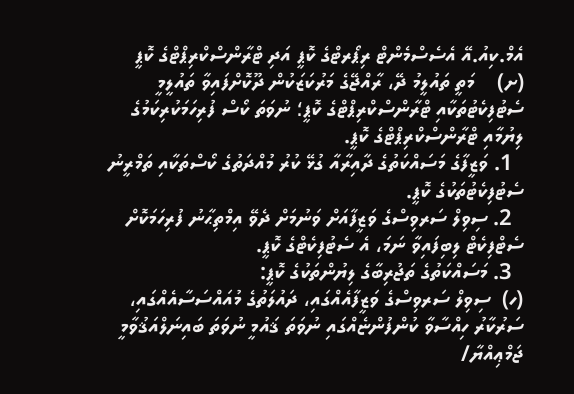އެމް.ކިއު.އޭ އެސެސްމެންޓް ރިޕޯރޓްގެ ކޮޕީ އަދި ޓްރާންސްކްރިޕްޓްގެ ކޮޕީ
(ށ)    މަތީ ތައުލީމު ދޭ، ރާއްޖޭގެ މަރުކަޒަކުން ދޫކޮށްފައިވާ ތައުލީމީ ސެޓުފިކެޓުތަކާއި ޓްރާންސްކްރިޕްޓްގެ ކޮޕީ؛ ނުވަތަ ކޯސް ފުރިހަމަކުރިކަމުގެ ލިޔުމާއި ޓްރާންސްކްރިޕްޓްގެ ކޮޕީ.
  1. ވަޒީފާގެ މަސައްކަތުގެ ދާއިރާއާ ގުޅޭ ކުރު މުއްދަތުގެ ކޯސްތަކާއި ތަމްރީނު ސެޓުފިކެޓުތަކުގެ ކޮޕީ.
  2. ސިވިލް ސަރވިސްގެ ވަޒީފާއަށް ވަނުމަށް ދެވޭ އިމްތިޙާނު ފުރިހަމަކޮށް ސެޓްފިކެޓް ލިބިފައިވާ ނަމަ، އެ ސެޓުފިކެޓްގެ ކޮޕީ.
  3. މަސައްކަތުގެ ތަޖުރިބާގެ ލިޔުންތަކުގެ ކޮޕީ:
(ހ)  ސިވިލް ސަރވިސްގެ ވަޒީފާއެއްގައި، ދައުލަތުގެ މުއައްސަސާއެއްގައި، ސަރުކާރު ހިއްސާވާ ކުންފުންޏެއްގައި ނުވަތަ ޤައުމީ ނުވަތަ ބައިނަލްއަޤުވާމީ ޖަމްޢިއްޔާ/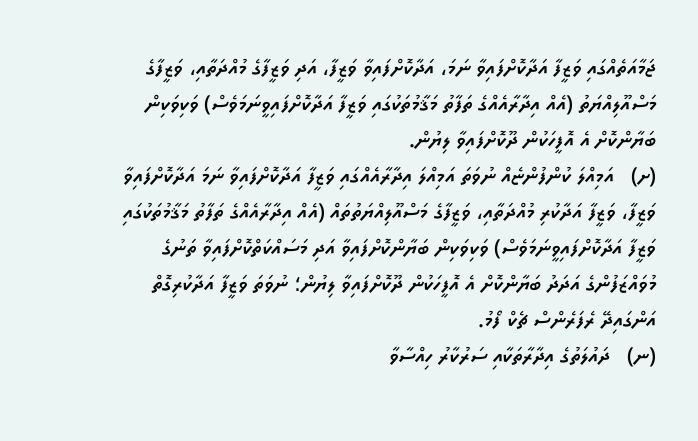ޖަމާއަތެއްގައި ވަޒީފާ އަދާކޮށްފައިވާ ނަމަ، އަދާކޮށްފައިވާ ވަޒީފާ، އަދި ވަޒީފާގެ މުއްދަތާއި، ވަޒީފާގެ މަސްއޫލިއްޔަތު (އެއް އިދާރާއެއްގެ ތަފާތު މަޤާމުތަކުގައި ވަޒީފާ އަދާކޮށްފައިވީނަމަވެސް) ވަކިވަކިން ބަޔާންކޮށް އެ އޮފީހަކުން ދޫކޮށްފައިވާ ލިޔުން.
(ށ)   އަމިއްލަ ކުންފުންޏެއް ނުވަތަ އަމިއްލަ އިދާރާއެއްގައި ވަޒީފާ އަދާކޮށްފައިވާ ނަމަ އަދާކޮށްފައިވާ ވަޒީފާ، ވަޒީފާ އަދާކުރި މުއްދަތާއި، ވަޒީފާގެ މަސްއޫލިއްޔަތުތައް (އެއް އިދާރާއެއްގެ ތަފާތު މަޤާމުތަކުގައި ވަޒީފާ އަދާކޮށްފައިވީނަމަވެސް) ވަކިވަކިން ބަޔާންކޮށްފައިވާ އަދި މަސައްކަތްކޮށްފައިވާ ތަނުގެ މުވައްޒަފުންގެ އަދަދު ބަޔާންކޮށް އެ އޮފީހަކުން ދޫކޮށްފައިވާ ލިޔުން؛ ނުވަތަ ވަޒީފާ އަދާކުރިގޮތް އަންގައިދޭ ރެފަރެންސް ޗެކް ފޯމު.
(ނ)   ދައުލަތުގެ އިދާރާތަކާއި ސަރުކާރު ހިއްސާވާ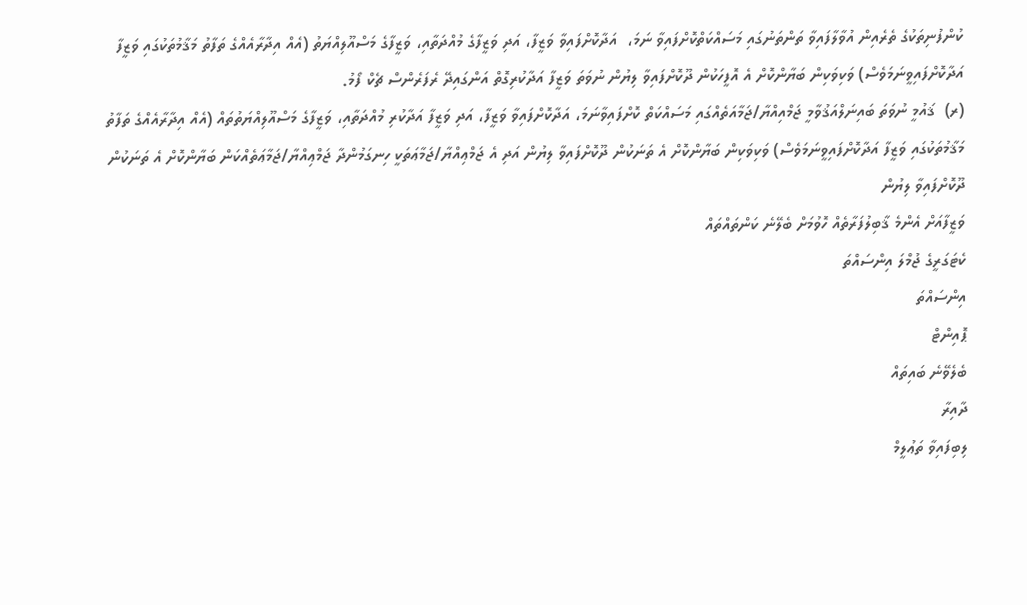ކުންފުނިތަކުގެ ތެރެއިން އުވާލާފައިވާ ތަންތަނުގައި މަސައްކަތްކޮށްފައިވާ ނަމަ،  އަދާކޮށްފައިވާ ވަޒީފާ، އަދި ވަޒީފާގެ މުއްދަތާއި، ވަޒީފާގެ މަސްއޫލިއްޔަތު (އެއް އިދާރާއެއްގެ ތަފާތު މަޤާމުތަކުގައި ވަޒީފާ އަދާކޮށްފައިވީނަމަވެސް) ވަކިވަކިން ބަޔާންކޮށް އެ އޮފީހަކުން ދޫކޮށްފައިވާ ލިޔުން ނުވަތަ ވަޒީފާ އަދާކުރިގޮތް އަންގައިދޭ ރެފަރެންސް ޗެކް ފޯމު.
(ރ)  ޤައުމީ ނުވަތަ ބައިނަލްއަޤުވާމީ ޖަމްއިއްޔާ/ޖަމާއަތެއްގައި މަސައްކަތް ކޮށްފައިވާނަމަ، އަދާކޮށްފައިވާ ވަޒީފާ، އަދި ވަޒީފާ އަދާކުރި މުއްދަތާއި، ވަޒީފާގެ މަސްއޫލިއްޔަތުތައް (އެއް އިދާރާއެއްގެ ތަފާތު މަޤާމުތަކުގައި ވަޒީފާ އަދާކޮށްފައިވީނަމަވެސް) ވަކިވަކިން ބަޔާންކޮށް އެ ތަނަކުން ދޫކޮށްފައިވާ ލިޔުން އަދި އެ ޖަމްޢިއްޔާ/ޖަމާޢަތަކީ ހިނގަމުންދާ ޖަމްޢިއްޔާ/ޖަމާޢަތެއްކަން ބަޔާންކޮށް އެ ތަނަކުން ދޫކޮށްފައިވާ ލިޔުން
ވަޒީފާއަށް އެންމެ ޤާބިލުފަރާތެއް ހޮވުމަށް ބެލޭނެ ކަންތައްތައް
ކެޓަގަރީގެ ޖުމްލަ އިންސައްތަ
އިންސައްތަ
ޕޮއިންޓް
ބެލެވޭނެ ބައިތައް
ދާއިރާ
ލިބިފައިވާ ތަޢުލީމް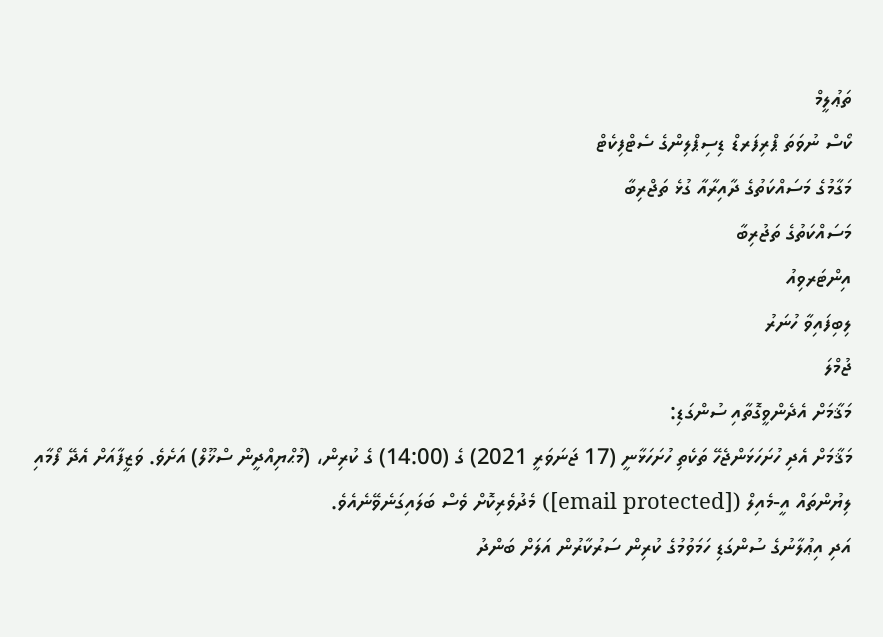ތަޢުލީމް
ކޯސް ނުވަތަ ޕްރިފަރޑް ޑިސިޕްލިންގެ ސެޓްފިކެޓް
މަގާމުގެ މަސައްކަތުގެ ދާއިރާއާ ގުޅެ ތަޖްރިބާ
މަސައްކަތުގެ ތަޖުރިބާ
އިންޓަރވިއު
ލިބިފައިވާ ހުނަރު
ޖުމްލަ
މަޤާމަށް އެދެންވީގޮތާއި ސުންގަޑި:
މަޤާމަށް އެދި ހުށަހަޅަންޖެހޭ ތަކެތި ހުށަހަޅާނީ (17 ޖަނަވަރީ 2021) ގެ (14:00) ގެ ކުރިން، (މުޙްޔިއްދީން ސްޚޫލް) އަށެވެ. ވަޒީފާއަށް އެދޭ ފޯމާއި ލިޔުންތައް އީ-މެއިލް ([email protected]) މެދުވެރިކޮށް ވެސް ބަލައިގަނެވޭނެއެވެ.
އަދި އިޢުލާނުގެ ސުންގަޑި ހަމަވުމުގެ ކުރިން ސަރުކާރުން އަލަށް ބަންދު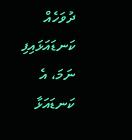ދުވަހެއް ކަނޑައަޅައިފި ނަމަ، އެ ކަނޑައަޅާ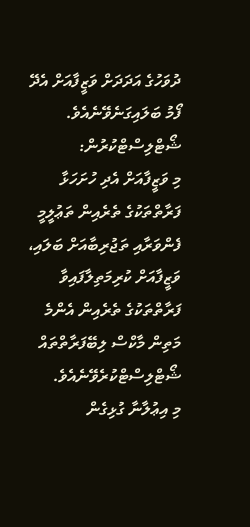ދުވަހުގެ އަދަދަށް ވަޒީފާއަށް އެދޭ ފޯމު ބަލައިގަނެވޭނެއެވެ.
ޝޯޓްލިސްޓްކުރުން:
މި ވަޒީފާއަށް އެދި ހުށަހަޅާ ފަރާތްތަކުގެ ތެރެއިން ތަޢުލީމީ ފެންވަރާއި ތަޖުރިބާއަށް ބަލައި، ވަޒީފާއަށް ކުރިމަތިލާފައިވާ ފަރާތްތަކުގެ ތެރެއިން އެންމެ މަތިން މާކްސް ލިބޭފަރާތްތައް ޝޯޓްލިސްޓްކުރެވޭނެއެވެ.
މި އިޢުލާނާ ގުޅިގެން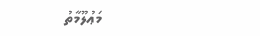މަޢުލޫމާތު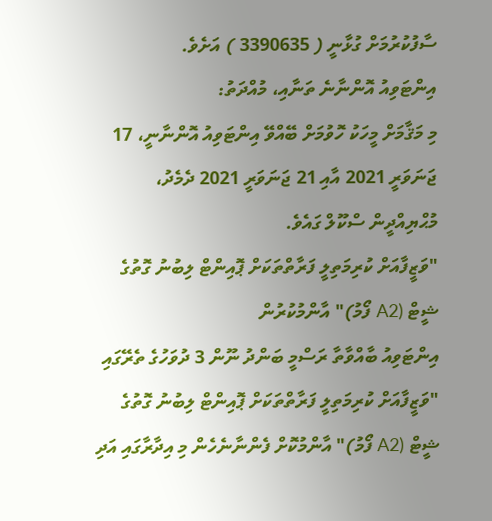ސާފުކުރުމަށް ގުޅާނީ ( 3390635 ) އަށެވެ.
އިންޓަވިއު އޮންނާނެ ތަނާއި، މުއްދަތު:
މި މަޤާމަށް މީހަކު ހޮވުމަށް ބޭއްވޭ އިންޓަވިއު އޮންނާނީ، 17 ޖަނަވަރީ 2021 އާއި 21 ޖަނަވަރީ 2021 ދެމެދު، މުޙްޔިއްދީން ސްކޫލް ގައެވެ.
"ވަޒީފާއަށް ކުރިމަތިލީ ފަރާތްތަކަށް ޕޮއިންޓް ލިބުނު ގޮތުގެ ޝީޓް (A2 ފޯމު)" އާންމުކުރުން
އިންޓަވިއު ބާއްވާތާ ރަސްމީ ބަންދު ނޫން 3 ދުވަހުގެ ތެރޭގައި "ވަޒީފާއަށް ކުރިމަތިލީ ފަރާތްތަކަށް ޕޮއިންޓް ލިބުނު ގޮތުގެ ޝީޓް (A2 ފޯމު)" އާންމުކޮށް ފެންނާނެހެން މި އިދާރާގައި އަދި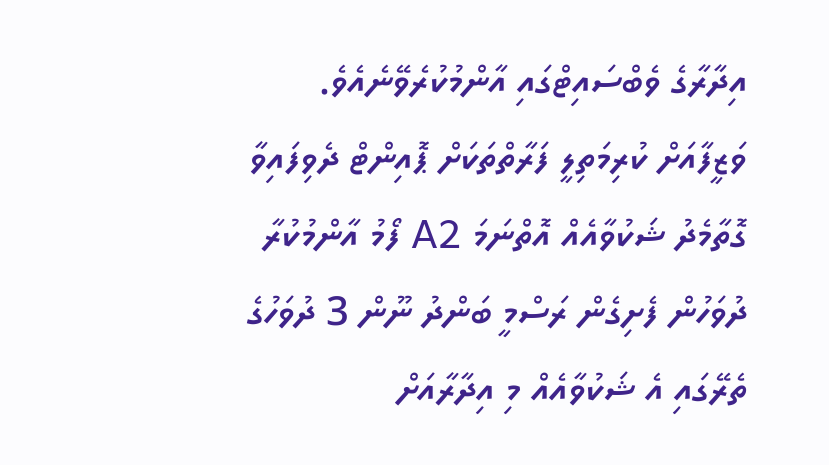އިދާރާގެ ވެބްސައިޓްގައި އާންމުކުރެވޭނެއެވެ. ވަޒީފާއަށް ކުރިމަތިލީ ފަރާތްތަކަށް ޕޮއިންޓް ދެވިފައިވާ ގޮތާމެދު ޝަކުވާއެއް އޮތްނަމަ A2 ފޯމު އާންމުކުރާ ދުވަހުން ފެށިގެން ރަސްމީ ބަންދު ނޫން 3 ދުވަހުގެ ތެރޭގައި އެ ޝަކުވާއެއް މި އިދާރާއަށް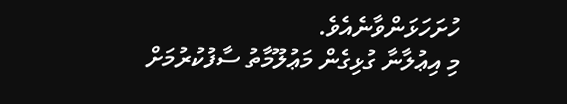ހުށަހަޅަންވާނެއެވެ.
މި އިޢުލާނާ ގުޅިގެން މަޢުލޫމާތު ސާފުކުރުމަށް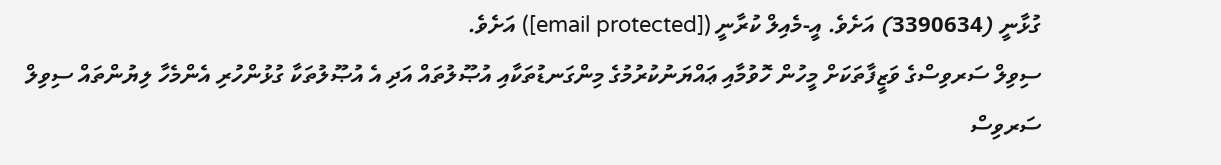ގުޅާނީ (3390634) އަށެވެ. އީ-މެއިލް ކުރާނީ ([email protected]) އަށެވެ.
ސިވިލް ސަރވިސްގެ ވަޒީފާތަކަށް މީހުން ހޮވުމާއި ޢައްޔަނުކުރުމުގެ މިންގަނޑުތަކާއި އުޞޫލުތައް އަދި އެ އުޞޫލުތަކާ ގުޅުންހުރި އެންމެހާ ލިޔުންތައް ސިވިލް ސަރވިސް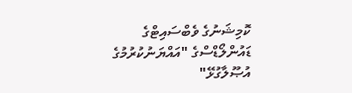ކޮމިޝަނުގެ ވެބްސައިޓްގެ ޑައުންލޯޑްސްގެ "އައްޔަނުކުރުމުގެ އުޞޫލާގުޅޭ"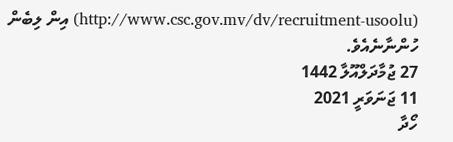(http://www.csc.gov.mv/dv/recruitment-usoolu) އިން ލިބެން ހުންނާނެއެވެ.
27 ޖުމާދަލްއޫލާ 1442
11 ޖަނަވަރީ 2021
ހޯދާ